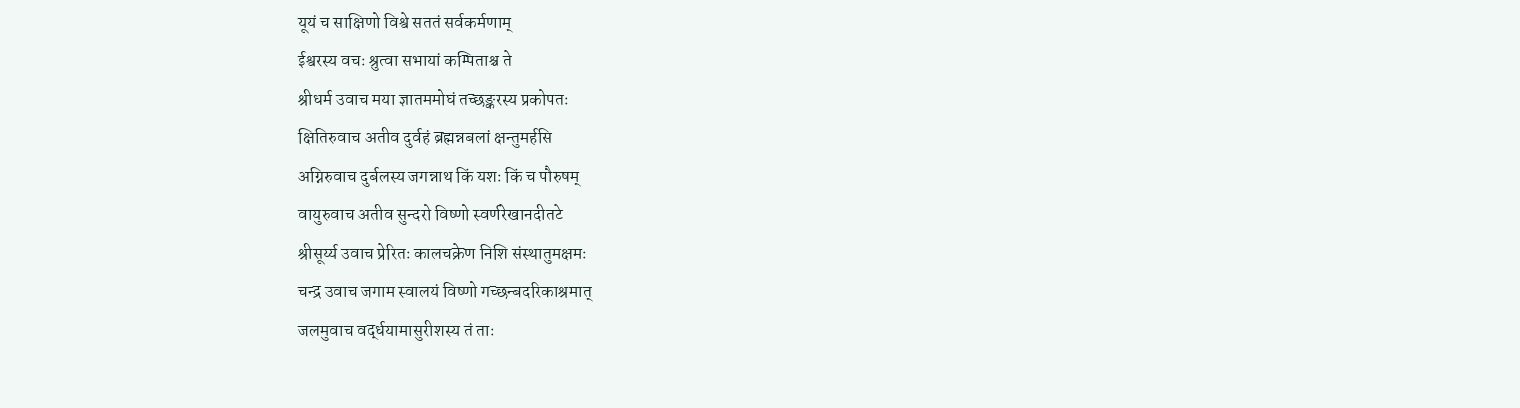यूयं च साक्षिणो विश्वे सततं सर्वकर्मणाम्
ईश्वरस्य वचः श्रुत्वा सभायां कम्पिताश्च ते
श्रीधर्म उवाच मया ज्ञातममोघं तच्छङ्करस्य प्रकोपतः
क्षितिरुवाच अतीव दुर्वहं ब्रह्मन्नबलां क्षन्तुमर्हसि
अग्निरुवाच दुर्बलस्य जगन्नाथ किं यशः किं च पौरुषम्
वायुरुवाच अतीव सुन्दरो विष्णो स्वर्णरेखानदीतटे
श्रीसूर्य्य उवाच प्रेरितः कालचक्रेण निशि संस्थातुमक्षमः
चन्द्र उवाच जगाम स्वालयं विष्णो गच्छन्बदरिकाश्रमात्
जलमुवाच वर्द्धयामासुरीशस्य तं ताः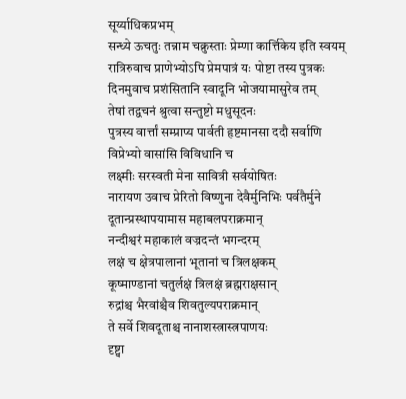सूर्य्याधिकप्रभम्
सन्ध्ये ऊचतुः तन्नाम चक्रुस्ताः प्रेम्णा कार्त्तिकेय इति स्वयम्
रात्रिरुवाच प्राणेभ्योऽपि प्रेमपात्रं यः पोष्टा तस्य पुत्रकः
दिनमुवाच प्रशंसितानि स्वादूनि भोजयामासुरेव तम्
तेषां तद्वचनं श्रुत्वा सन्तुष्टो मधुसूदनः
पुत्रस्य वार्त्तां सम्प्राप्य पार्वती हृष्टमानसा ददौ सर्वाणि विप्रेभ्यो वासांसि विविधानि च
लक्ष्मीः सरस्वती मेना सावित्री सर्वयोषितः
नारायण उवाच प्रेरितो विष्णुना देवैर्मुनिभिः पर्वतैर्मुने
दूतान्प्रस्थापयामास महाबलपराक्रमान्
नन्दीश्वरं महाकालं वज्रदन्तं भगन्दरम्
लक्षं च क्षेत्रपालानां भूतानां च त्रिलक्षकम्
कूष्माण्डानां चतुर्लक्षं त्रिलक्षं ब्रह्मराक्षसान्
रुद्रांश्च भैरवांश्चैव शिवतुल्यपराक्रमान्
ते सर्वे शिवदूताश्च नानाशस्त्रास्त्रपाणयः
दृष्ट्वा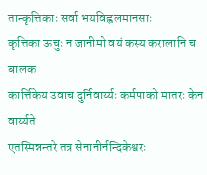तान्कृत्तिकाः सर्वा भयविह्वलमानसाः
कृत्तिका ऊचुः न जानीमो वयं कस्य करालानि च बालक
कार्त्तिकेय उवाच दुर्निवार्य्यः कर्मपाको मातरः केन वार्य्यते
एतस्मिन्नन्तरे तत्र सेनानीर्नन्दिकेश्वरः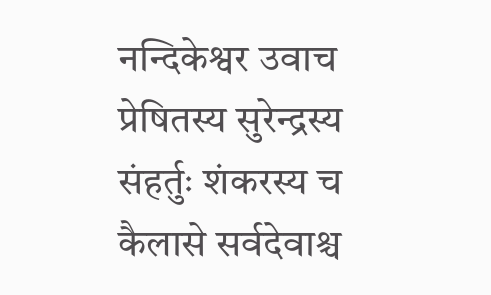नन्दिकेश्वर उवाच प्रेषितस्य सुरेन्द्रस्य संहर्तुः शंकरस्य च
कैलासे सर्वदेवाश्च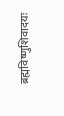ब्रह्मविष्णुशिवादयः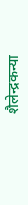शैलेन्द्रकन्या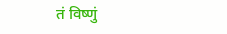तं विष्णुं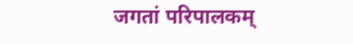जगतां परिपालकम्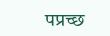पप्रच्छ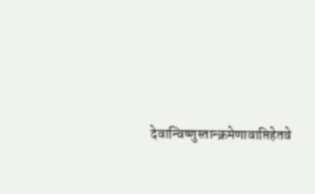देवान्विष्णुस्तान्क्रमेणावाप्तिहेतवे